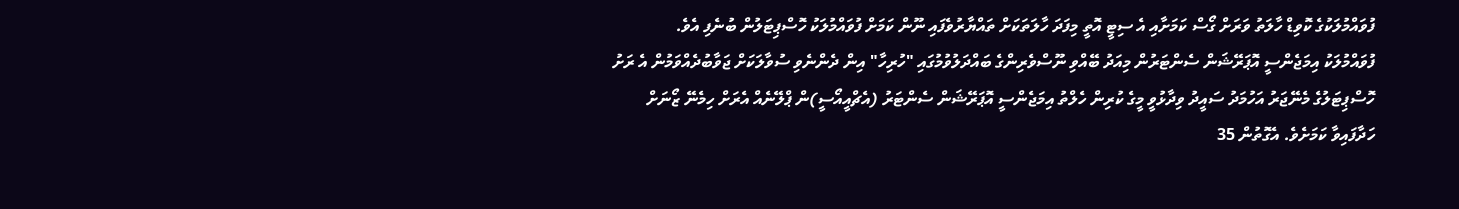ފުވައްމުލަކުގެ ކޮވިޑް ހާލަތު ވަރަށް ގޯސް ކަމަށާއި އެ ސިޓީ އޮތީ މިފަދަ ހާލަތަކަށް ތައްޔާރުވެފައި ނޫން ކަމަށް ފުވައްމުލަކު ހޮސްޕިޓަލުން ބުނެފި އެވެ.
ފުވައްމުލަކު އިމަޖެންސީ އޮޕަރޭޝަން ސެންޓަރުން މިއަދު ބޭއްވި ނޫސްވެރިންގެ ބައްދަލުވުމުގައި "ހުރިހާ" އިން ދެންނެވި ސުވާލަކަށް ޖަވާބުދެއްވަމުން އެ ރަށު ހޮސްޕިޓަލުގެ މެނޭޖަރު އަހުމަދު ސައީދު ވިދާޅުވީ މީގެ ކުރިން ހެލްތު އިމަޖެންސީ އޮޕަރޭޝަން ސެންޓަރު (އެޗްއީއޯސީ)ން ޕްލޭނެއް އެރަށް ހިމެނޭ ޒޯނަށް ހަދާފައިވާ ކަމަށެވެ. އެގޮތުން 35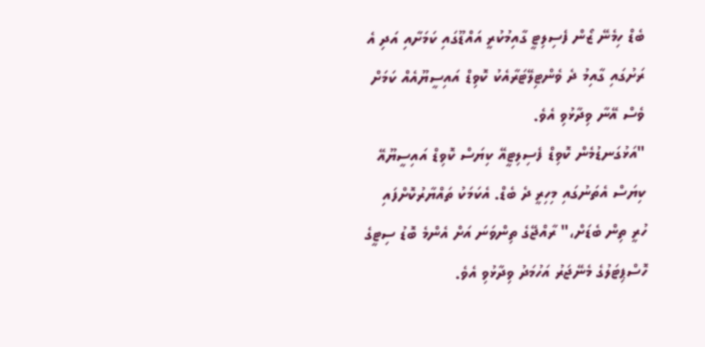ބެޑް ހިމެނޭ ޒޯން ފެސިލިޓީ ގާއިމުކުރީ އައްޑޫގައި ކަމަށާއި އަދި އެ ރަށުގައި ގާއިމު ދެ ވެންޓިލޭޓަރާއެކު ކޮވިޑް އައިސީޔޫއެއް ކަމަށް ވެސް އޭނާ ވިދާޅުވި އެވެ.
"އަޅުގަނޑުމެން ކޮވިޑް ފެސިލިޓީއޭ ކިޔަސް ކޮވިޑް އައިސީޔޫއޭ ކިޔަސް އެތަނުގައި މިހިރީ ދެ ބެޑް. އެކަމަކު ތައްޔާރުކޮށްފައި ހުރީ ތިން ބެޑަށް،" ރާއްޖޭގެ ތިންވަނަ އަށް އެންމެ ބޮޑު ސިޓީގެ ހޮސްޕިޓަލުގެ މެނޭޖަރު އަހުމަދު ވިދާޅުވި އެވެ.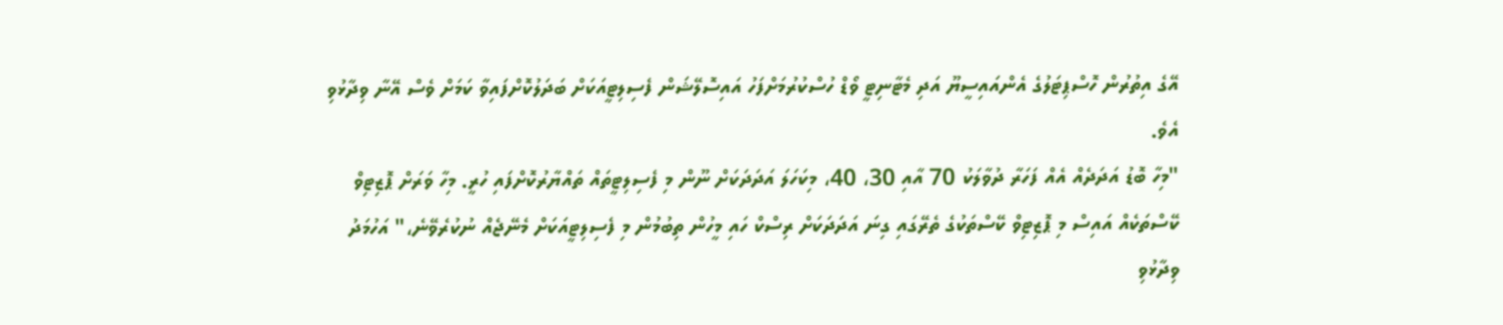އޭގެ އިތުރުން ހޮސްޕިޓަލުގެ އެންއައިސީޔޫ އަދި މެޓާނިޓީ ވޯޑް ހުސްކުރުމަށްފަހު އައިސޮލޭޝަން ފެސިލިޓީއަކަށް ބަދަލުކޮށްފައިވާ ކަމަށް ވެސް އޭނާ ވިދާޅުވި އެވެ.
"މިހާ ބޮޑު އަދަދެއް އެއް ފަހަރާ ދުވާލަކު 70 އާއި 30، 40، މިކަހަލަ އަދަދަކަށް ނޫން މި ފެސިލިޓީތައް ތައްޔާރުކޮށްފައި ހުރީ. މިހާ ވަރަށް ޕޮޒިޓިވް ކޭސްތަކެއް އައިސް މި ޕޮޒިޓިވް ކޭސްތަކުގެ ތެރޭގައި ގިނަ އަދަދަކަށް ރިސްކް ހައި މީހުން ތިބުމުން މި ފެސިލިޓީއަކަށް މެނޭޖެއް ނުކުރެވޭނެ،" އަހުމަދު ވިދާޅުވި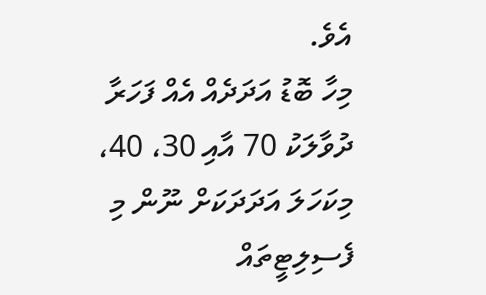އެވެ.
މިހާ ބޮޑު އަދަދެއް އެއް ފަހަރާ ދުވާލަކު 70 އާއި 30، 40، މިކަހަލަ އަދަދަކަށް ނޫން މި ފެސިލިޓީތައް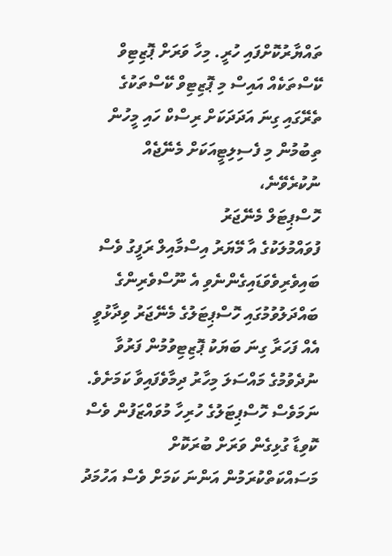ތައްޔާރުކޮށްފައި ހުރީ. މިހާ ވަރަށް ޕޮޒިޓިވް ކޭސްތަކެއް އައިސް މި ޕޮޒިޓިވް ކޭސްތަކުގެ ތެރޭގައި ގިނަ އަދަދަކަށް ރިސްކް ހައި މީހުން ތިބުމުން މި ފެސިލިޓީއަކަށް މެނޭޖެއް ނުކުރެވޭނެ،
ހޮސްޕިޓަލް މެނޭޖަރު
ފުވައްމުލަކުގެ އާ މޭޔަރު އިސްމާއިލް ރަފީގު ވެސް ބައިވެރިވެވަޑައިގެންނެވި އެ ނޫސްވެރިންގެ ބައްދަލުވުމުގައި ހޮސްޕިޓަލުގެ މެނޭޖަރު ވިދާޅުވީ އެއް ފަހަރާ ގިނަ ބަޔަކު ޕޮޒިޓިވުމުން ފަރުވާ ނުދެވުމުގެ މައްސަލަ މިހާރު ދިމާވެފައިވާ ކަމަށެވެ. ނަމަވެސް ހޮސްޕިޓަލުގެ ހުރިހާ މުވައްޒަފުން ވެސް ކޮވިޑާ ގުޅިގެން ވަރަށް ބުރަކޮށް މަސައްކަތްކުރަމުން އަންނަ ކަމަށް ވެސް އަހުމަދު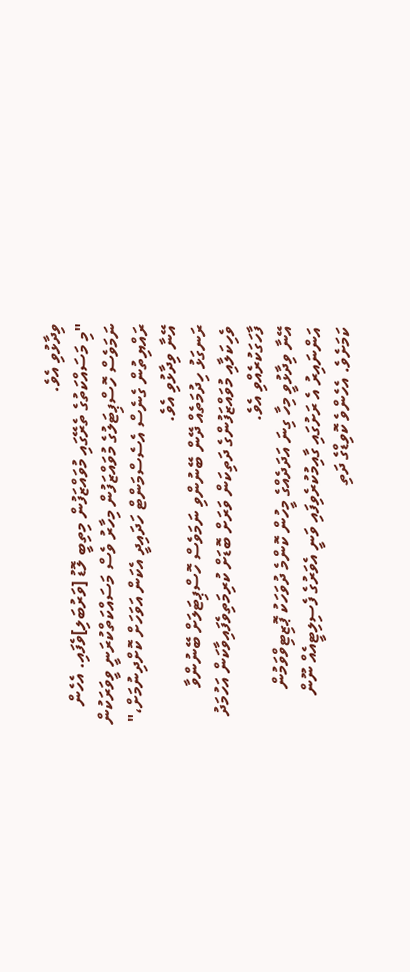ވިދާޅުވި އެވެ.
"މި މަސައްކަތުގެ ތެރޭގައި މުވައްޒަފުން މިތިބީ ލޮޑު [ވަރުބަލި]ވެފައި. އެހެން ނަމަވެސް ހޮސްޕިޓަލުގެ މުވައްޒަފުން މިހާރު ވެސް މަސައްކަތްކުރަނީ ވީވަރަކުން ރައްޔިތުން ގެނެސް އެސެސްމަންޓް ހަދައިދީ އެކަން އަވަހަށް ކޮށްދިނުމަށް،" އޭނާ ވިދާޅުވި އެވެ.
ރަނގަޅު ހިދުމަތެއް ދޭން ބޭނުންވި ނަމަވެސް ހޮސްޕިޓަލަށް ބޭނުންވާ ވެހިކަލާއި މުވައްޒަފުންގެ ދަތިކަން ވަރަށް ބޮޑަށް ކުރިމަތިވެފައިވާކަން އަހުމަދު ފާހަގަކުރެއްވި އެވެ.
އޭނާ ވިދާޅުވީ މިހާ ގިނަ އަދަދެއްގެ މީހުން ކޮންމެ ދުވަހަކު ޕޮޒިޓިވްވަމުން އަންނައިރު އެ ރަށުގައި ގާއިމުކުރެވިފައި ވަނީ އެވަރުގެ ފެސިލިޓީއެއް ނޫން ކަމަށެވެ. އެހެންވެ ކޮވިޑްގެ ދަތި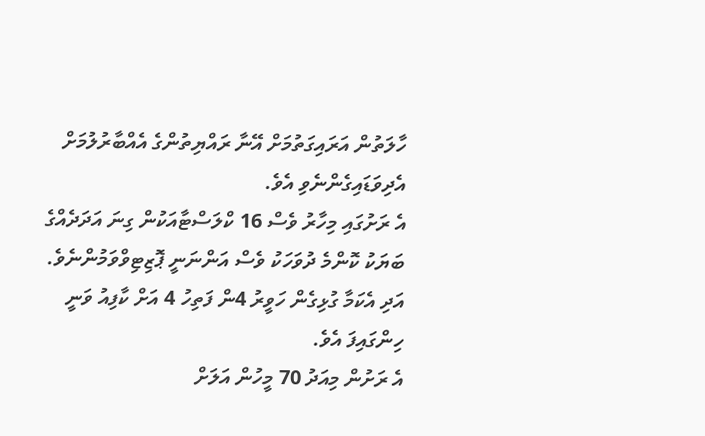ހާލަތުން އަރައިގަތުމަށް އޭނާ ރައްޔިތުންގެ އެއްބާރުލުމަށް އެދިވަޑައިގެންނެވި އެވެ.
އެ ރަށުގައި މިހާރު ވެސް 16 ކްލަސްޓާއަކުން ގިނަ އަދަދެއްގެ ބަޔަކު ކޮންމެ ދުވަހަކު ވެސް އަންނަނީ ޕޮޒިޓިވްވަމުންނެވެ. އަދި އެކަމާ ގުޅިގެން ހަވީރު 4ން ފަތިހު 4 އަށް ކާފިއު ވަނީ ހިންގައިފަ އެވެ.
އެ ރަށުން މިއަދު 70 މީހުން އަލަށް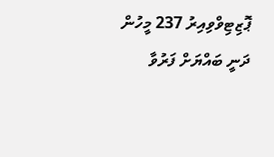ޕޮޒިޓިވްވިއިރު 237 މީހުން ދަނީ ބައްޔަށް ފަރުވާ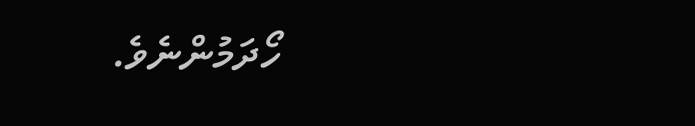ހޯދަމުންނެވެ.